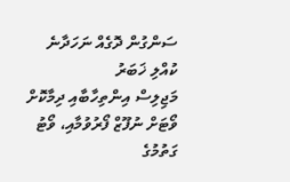ސަންގުން ދޮގެއް ނަހަދާނެ
ކުއްލި ޚަބަރު
މަޖިލިސް އިންތިހާބާއި ދިމާކޮށް ވޯޓަށް ނުފޫޒް ފޯރުވުމާއި، ވޯޓު ގަތުމުގެ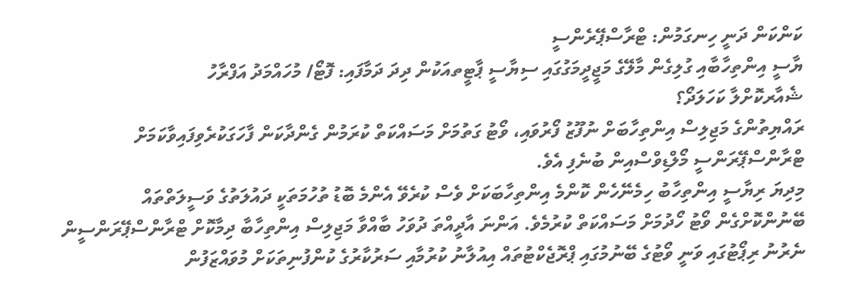ކަންކަން ދަނީ ހިނގަމުން: ޓްރާސްޕޭރެންސީ
ޔާސީ އިންތިހާބާއި ގުލިގެން މާލޭގެ މަޖީދީމަގުގައި ސިޔާސީ ޕާޓީތއަކުން ދިދަ ދަމާފައި: ފޮޓޯ/ މުހައްމަދު އަފްރާހު
ޝެއާރކޮށްލާ ކަހަލަދޯ؟
ރައްޔިތުންގެ މަޖިލިސް އިންތިހާބަށް ނުފޫޒު ފޯރުވައި، ވޯޓު ގަތުމަށް މަސައްކަތް ކުރަމުން ގެންދާކަން ފާހަގަކުރެވިފައިވާކަމަށް ޓްރާންސްޕޭރަންސީ މޯލްޑިވްސްއިން ބުނެފި އެވެ.
މިދިޔަ ރިޔާސީ އިންތިހާބު ހިމެނޭހެން ކޮންމެ އިންތިހާބަކަށް ވެސް ކުރެވޭ އެންމެ ބޮޑު ތުހުމަތަކީ ދައުލަތުގެ ވަސީލަތްތައް ބޭނުންކޮށްގެން ވޯޓު ހޯދުމަށް މަސައްކަތް ކުރުމެވެ. އަންނަ އާދީއްތަ ދުވަހު ބާއްވާ މަޖިލިސް އިންތިހާބާ ދިމާކޮށް ޓްރާންސްޕޭރަންސީން ނެރުނު ރިޕޯޓުގައި ވަނީ ވޯޓުގެ ބޭނުމުގައި ޕްރޮޖެކްޓުތައް އިއުލާނު ކުރުމާއި ސަރުކާރުގެ ކުންފުނިތަކަށް މުވައްޒަފުން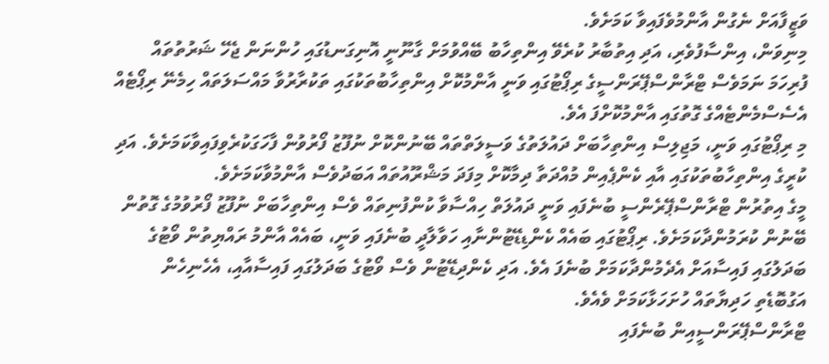ވަޒީފާއަށް ނެގުން އާންމުވެފައިވާ ކަމަށެވެ.
މިނިވަން، އިންސާފުވެރި، އަދި އިތުބާރު ކުރެވޭ އިންތިހާބު ބޭއްވުމަށް ގާނޫނީ އޮނިގަނޑުގައި ހުންނަން ޖެހޭ ޝަރުތުތައް ފުރިހަމަ ނަމަވެސް ޓްރާންސްޕޭރަންސީގެ ރިޕޯޓުގައި ވަނީ އާންމުކޮށް އިންތިހާބުތަކުގައި ތަކުރާރުވާ މައްސަލަތައް ހިމެނޭ ރިޕޯޓެއް އެސެސްމެންޓެއްގެ ގޮތުގައި އާންމުކޮށްފަ އެވެ.
މި ރިޕޯޓުގައި ވަނީ، މަޖިލިސް އިންތިހާބަށް ދައުލަތުގެ ވަސީލަތްތައް ބޭނުންކޮށް ނުފޫޒު ފޯރުވުން ފާހަގަކުރެވިފައިވާކަމަށެވެ. އަދި ކުރީގެ އިންތިހާބުތަކުގައި އާއި ކެންޕެއިން މުއްދަތާ ދިމާކޮށް މިފަދަ މަޝްރޫއުތައް އަބަދުވެސް އާންމުވާކަމަށެވެ.
މީގެ އިތުރުން ޓްރާންސްޕޭރެންސީ ބުނެފައި ވަނީ ދައުލަތް ހިއްސާވާ ކުންފުނިތައް ވެސް އިންތިހާބަށް ނުފޫޒު ފޯރުވުމުގެ ގޮތުން ބޭނުން ކުރަމުންދާކަމަށެވެ. ރިޕޯޓުގައި ބައެއް ކެންޑިޑޭޓުންނާއި ހަވާލާދީ ބުނެފައި ވަނީ، ބައެއް އާންމު ރައްޔިތުން ވޯޓުގެ ބަދަލުގައި ފައިސާއަށް އެދެމުންދާކަމަށް ބުނެފަ އެވެ. އަދި ކެންދިޑޭޓުން ވެސް ވޯޓުގެ ބަދަލުގައި ފައިސާއާއި، އެހެނިހެން އަގުބޮޑެތި ހަދިޔާތައް ހުށަހަޅާކަމަށް ވެއެވެ.
ޓްރާންސްޕޭރަންސީއިން ބުނެފައި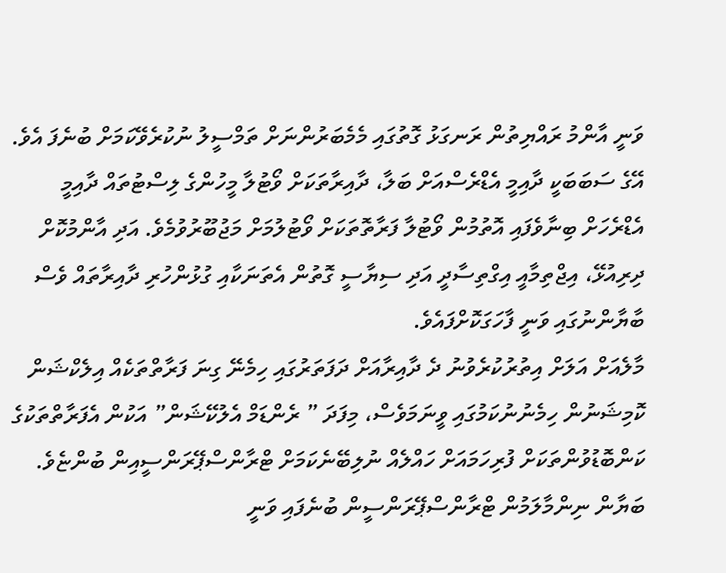ވަނީ އާންމު ރައްޔިތުން ރަނގަޅު ގޮތުގައި މެމެބަރުންނަށް ތަމްސީލު ނުކުރެވޭކަމަށް ބުނެފަ އެވެ. އޭގެ ސަބަބަކީ ދާއިމީ އެޑްރެސްއަށް ބަލާ، ދާއިރާތަކަށް ވޯޓުލާ މީހުންގެ ލިސްޓުތައް ދާއިމީ އެޑްރެހަށް ބިނާވެފައި އޮތުމުން ވޯޓުލާ ފަރާތޮތަކަށް ވޯޓުލުމަށް މަޖުބޫރުވުމެވެ. އަދި އާންމުކޮށް ދިރިއުޅޭ، އިޖްތިމާއީ އިގްތިސާދީ އަދި ސިޔާސީ ގޮތުން އެތަނަކާއި ގުޅުންހުރި ދާއިރާތައް ވެސް ބާޔާންނުގައި ވަނީ ފާހަގަކޮށްފައެވެ.
މާލެއަށް އަލަށް އިތުރުކުރެވުނު ދެ ދާއިރާއަށް ދަފަތަރުގައި ހިމެނޭ ގިނަ ފަރާތްތަކެއް އިލެކްޝަން ކޮމިޝަނުން ހިމެނުނުކަމުގައި ވީނަމަވެސް، މިފަދަ ” ރެންޑަމް އެލުކޭޝަން” އަކުން އެފަރާތްތަކުގެ ކަންބޮޑުވުންތަކަށް ފުރިހަމައަށް ހައްލެއް ނުލިބޭނެކަމަށް ޓްރާންސްޕޭރަންސީއިން ބުންޏެވެ.
ބަޔާން ނިންމާލަމުން ޓްރާންސްޕޭރަންސީން ބުނެފައި ވަނީ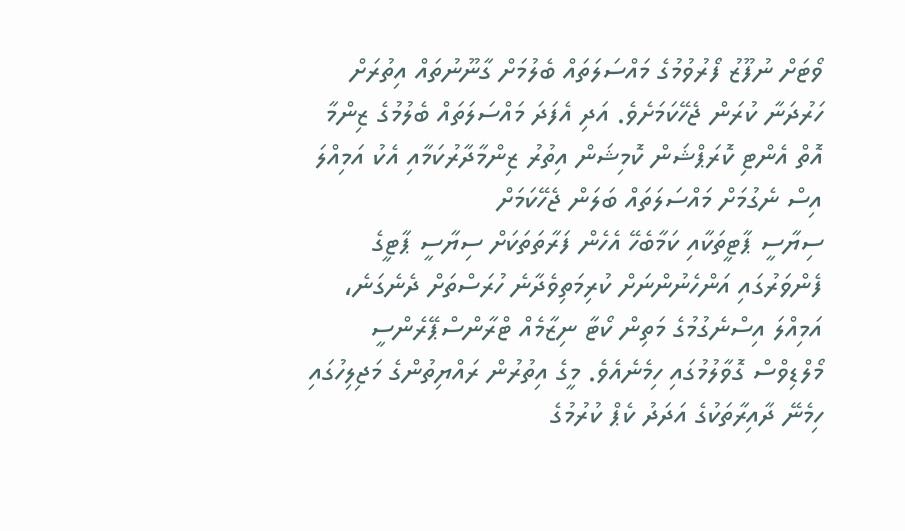ވޯޓަށް ނުފޫޒު ފޯރުވުމުގެ މައްސަލަތައް ބެލުމަށް ގާނޫނުތައް އިތުރަށް ހަރުދަނާ ކުރަން ޖެހޭކަމަށެވެ. އަދި އެފަދަ މައްސަލަތައް ބެލުމުގެ ޒިންމާ އޮތް އެންޓި ކޮރަޕްޝަން ކޮމިޝަން އިތުރު ޒިންމާދާރުކަމާއި އެކު އަމިއްލަ އިސް ނެގުމަށް މައްސަލަތައް ބަލަން ޖެހޭކަމަށް
ސިޔާސީ ޕާޓީތަކާއި ކަމާބެހޭ އެހެން ފަރާތަތަކަށް ސިޔާސީ ޕާޓީގެ ފެންވަރުގައި އަންހެނުންނަށް ކުރިމަތިވެދާނެ ހުރަސްތަށް ދެނެގަނެ، އަމިއްލަ އިސްނެގުމުގެ މަތިން ކޯޓާ ނިޒާމެއް ޓްރާންސްޕޭރެންސީ މޯލްޑިވްސް ގޮވާލުމުގައި ހިމެނެއެވެ. މީގެ އިތުރުން ރައްޔިތުންގެ މަޖިލިހުގައި ހިމެނޭ ދާއިރާތަކުގެ އަދަދު ކެޕް ކުރުމުގެ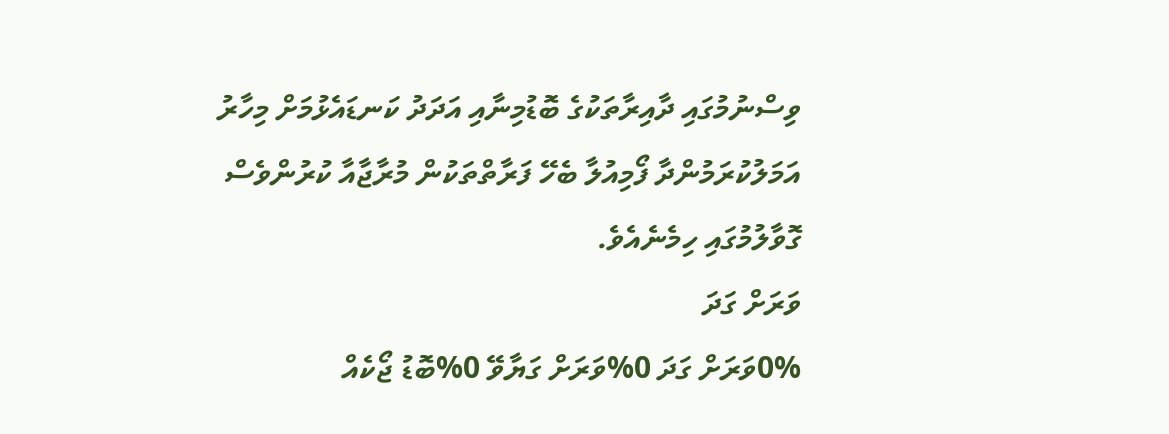ވިސްނުމުގައި ދާއިރާތަކުގެ ބޮޑުމިނާއި އަދަދު ކަނޑައެޅުމަށް މިހާރު އަމަލުކުރަމުންދާ ފޯމިއުލާ ބެހޭ ފަރާތްތަކުން މުރާޖާއާ ކުރުންވެސް ގޮވާލުމުގައި ހިމެނެއެވެ.
ވަރަށް ގަދަ
0%ވަރަށް ގަދަ 0%ވަރަށް ގަޔާވޭ 0%ބޮޑު ޖޯކެއް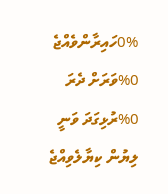0%ހައިރާންވެއްޖެ 0%ވަރަށް ދެރަ 0%ރުޅިގަދަ ވަނީ
ލިޔުން ކިޔާލެވިއްޖެ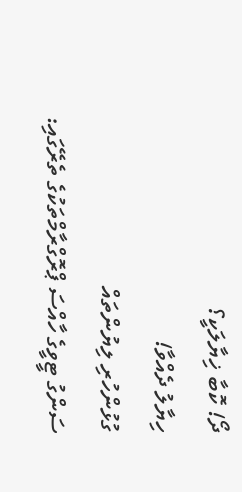ދޯ! ކޮބާ ޚިޔާލަކީ؟
ހިޔާލު ދެއްވާ!
ގުޅުންހުރި ލިޔުންތައް
ސަންގު ޓީވީގެ ހާއްސަ ޕްރޮގްރާމްތަކުގެ ތެރޭގައި: